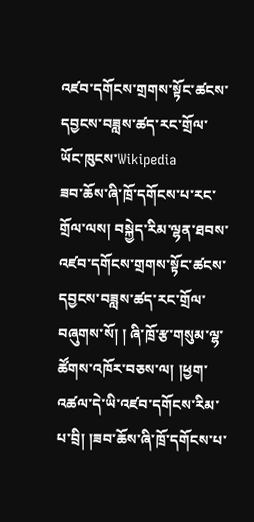འཛབ་དགོངས་གྲགས་སྟོང་ཚངས་དབྱངས་བཟླས་ཚད་རང་གྲོལ་
ཡོང་ཁུངས་Wikipedia
ཟབ་ཆོས་ཞི་ཁྲོ་དགོངས་པ་རང་གྲོལ་ལས། བསྐྱེད་རིམ་ལྷན་ཐབས་འཛབ་དགོངས་གྲགས་སྟོང་ཚངས་དབྱངས་བཟླས་ཚད་རང་གྲོལ་བཞུགས་སོ། ། ཞི་ཁྲོ་རྩ་གསུམ་ལྷ་ཚོགས་འཁོར་བཅས་ལ། །ཕྱག་འཚལ་དེ་ཡི་འཛབ་དགོངས་རིམ་པ་བྲི། །ཟབ་ཆོས་ཞི་ཁྲོ་དགོངས་པ་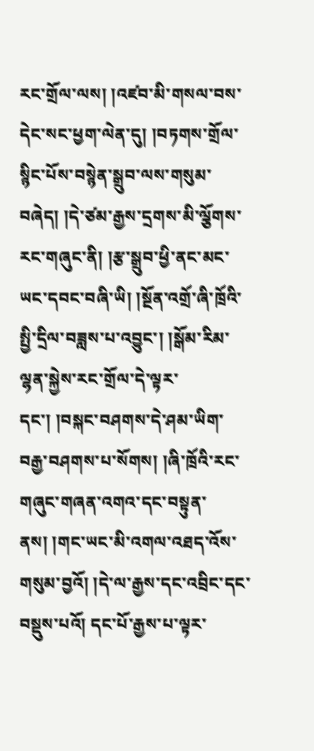རང་གྲོལ་ལས། །འཛབ་མི་གསལ་བས་དེང་སང་ཕྱག་ལེན་དུ། །བཏགས་གྲོལ་སྙིང་པོས་བསྙེན་སྒྲུབ་ལས་གསུམ་བཞེད། །དེ་ཙམ་རྒྱས་དྲགས་མི་ལྕོགས་རང་གཞུང་ནི། །རྩ་སྒྲུབ་ཕྱི་ནང་མང་ཡང་དབང་བཞི་ཡི། །སྔོན་འགྲོ་ཞི་ཁྲོའི་སྤྱི་དྲིལ་བཟླས་པ་འབྱུང་། །སྒོམ་རིམ་ལྷན་སྐྱེས་རང་གྲོལ་དེ་ལྟར་དང་། །བསྐང་བཤགས་དེ་ཤམ་ཡིག་བརྒྱ་བཤགས་པ་སོགས། །ཞི་ཁྲོའི་རང་གཞུང་གཞན་འགའ་དང་བསྟུན་ནས། །གང་ཡང་མི་འགལ་འཐད་འོས་གསུམ་བྱའོ། །དེ་ལ་རྒྱས་དང་འབྲིང་དང་བསྡུས་པའོ། དང་པོ་རྒྱས་པ་ལྟར་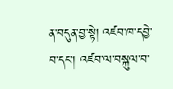ན་བདུན་བྱ་སྟེ། འཛབ་ཁ་དབྱེ་བ་དང་། འཛབ་ལ་བསྐུལ་བ་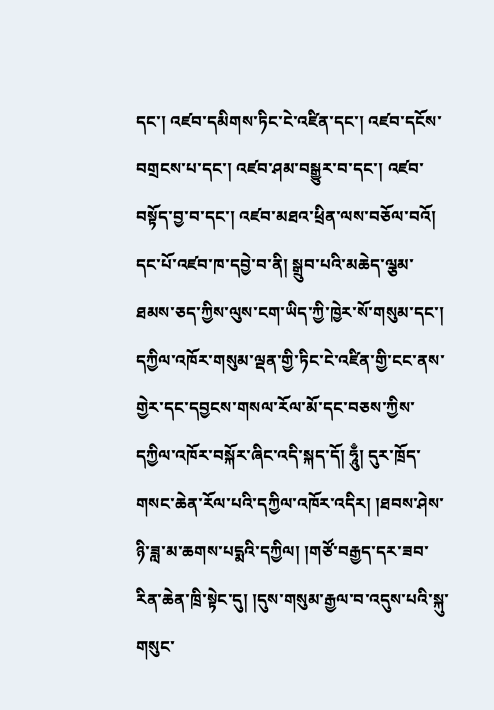དང་། འཛབ་དམིགས་ཏིང་ངེ་འཛིན་དང་། འཛབ་དངོས་བགྲངས་པ་དང་། འཛབ་ཤམ་བསྒྱུར་བ་དང་། འཛབ་བསྟོད་བྱ་བ་དང་། འཛབ་མཐའ་ཕྲིན་ལས་བཅོལ་བའོ། དང་པོ་འཛབ་ཁ་དབྱེ་བ་ནི། སྒྲུབ་པའི་མཆེད་ལྕམ་ཐམས་ཅད་ཀྱིས་ལུས་ངག་ཡིད་ཀྱི་ཁྱེར་སོ་གསུམ་དང་། དཀྱིལ་འཁོར་གསུམ་ལྡན་གྱི་ཏིང་ངེ་འཛིན་གྱི་ངང་ནས་གྱེར་དང་དབྱངས་གསལ་རོལ་མོ་དང་བཅས་ཀྱིས་དཀྱིལ་འཁོར་བསྐོར་ཞིང་འདི་སྐད་དོ། ཧཱུྃ། དུར་ཁྲོད་གསང་ཆེན་རོལ་པའི་དཀྱིལ་འཁོར་འདིར། །ཐབས་ཤེས་ཉི་ཟླ་མ་ཆགས་པདྨའི་དཀྱིལ། །གཙོ་བརྒྱད་དར་ཟབ་རིན་ཆེན་ཁྲི་སྟེང་དུ། །དུས་གསུམ་རྒྱལ་བ་འདུས་པའི་སྐུ་གསུང་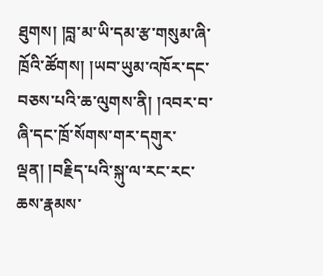ཐུགས། །བླ་མ་ཡི་དམ་རྩ་གསུམ་ཞི་ཁྲོའི་ཚོགས། །ཡབ་ཡུམ་འཁོར་དང་བཅས་པའི་ཆ་ལུགས་ནི། །འབར་བ་ཞི་དང་ཁྲོ་སོགས་གར་དགུར་ལྡན། །བརྗིད་པའི་སྐུ་ལ་རང་རང་ཆས་རྣམས་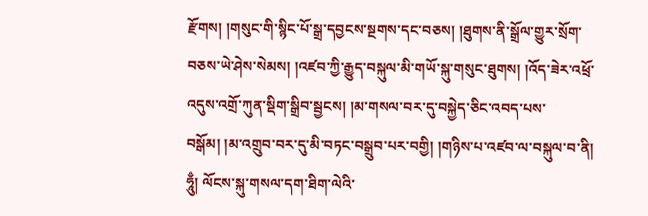རྫོགས། །གསུང་གི་སྙིང་པོ་སྒྲ་དབྱངས་སྔགས་དང་བཅས། །ཐུགས་ནི་སྒྲོལ་གྱུར་སྲོག་བཅས་ཡེ་ཤེས་སེམས། །འཛབ་ཀྱི་རྒྱུད་བསྐུལ་མི་གཡོ་སྐུ་གསུང་ཐུགས། །འོད་ཟེར་འཕྲོ་འདུས་འགྲོ་ཀུན་སྡིག་སྒྲིབ་སྦྱངས། །མ་གསལ་བར་དུ་བསྐྱེད་ཅིང་འབད་པས་བསྒོམ། །མ་འགྲུབ་བར་དུ་མི་བཏང་བསྒྲུབ་པར་བགྱི། །གཉིས་པ་འཛབ་ལ་བསྐུལ་བ་ནི། ཧཱུྃ། ལོངས་སྐུ་གསལ་དག་ཐིག་ལེའི་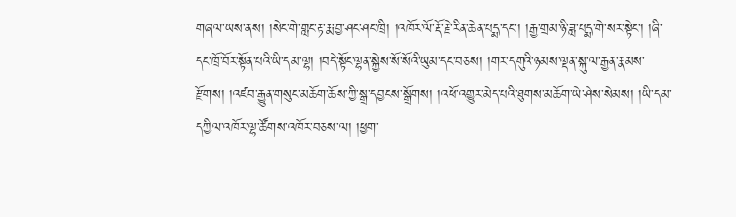གཞལ་ཡས་ནས། །སེང་གེ་གླང་རྟ་རྨ་བྱ་ཤང་ཤང་ཁྲི། །འཁོར་ལོ་རྡོ་རྗེ་རིན་ཆེན་པདྨ་དང་། །རྒྱ་གྲམ་ཉི་ཟླ་པདྨ་གེ་སར་སྟེང་། །ཞི་དང་ཁྲོ་བོར་སྟོན་པའི་ཡི་དམ་ལྷ། །བདེ་སྟོང་ལྷན་སྐྱེས་སོ་སོའི་ཡུམ་དང་བཅས། །གར་དགུའི་ཉམས་ལྡན་སྐུ་ལ་རྒྱན་རྣམས་རྫོགས། །འཛབ་རྒྱུན་གསུང་མཆོག་ཆོས་ཀྱི་སྒྲ་དབྱངས་སྒྲོགས། །འཕོ་འགྱུར་མེད་པའི་ཐུགས་མཆོག་ཡེ་ཤེས་སེམས། །ཡི་དམ་དཀྱིལ་འཁོར་ལྷ་ཚོགས་འཁོར་བཅས་ལ། །ཕྱག་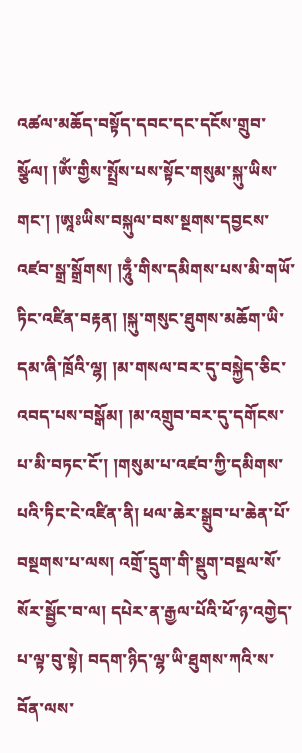འཚལ་མཆོད་བསྟོད་དབང་དང་དངོས་གྲུབ་སྩོལ། །ཨོཾ་གྱིས་སྤྲོས་པས་སྟོང་གསུམ་སྐུ་ཡིས་གང་། །ཨཱཿཡིས་བསྐུལ་བས་སྔགས་དབྱངས་འཛབ་སྒྲ་སྒྲོགས། །ཧཱུྃ་གིས་དམིགས་པས་མི་གཡོ་ཏིང་འཛིན་བརྟན། །སྐུ་གསུང་ཐུགས་མཆོག་ཡི་དམ་ཞི་ཁྲོའི་ལྷ། །མ་གསལ་བར་དུ་བསྐྱེད་ཅིང་འབད་པས་བསྒོམ། །མ་འགྲུབ་བར་དུ་དགོངས་པ་མི་བཏང་ངོ་། །གསུམ་པ་འཛབ་ཀྱི་དམིགས་པའི་ཏིང་ངེ་འཛིན་ནི། ཕལ་ཆེར་སྒྲུབ་པ་ཆེན་པོ་བསྔགས་པ་ལས། འགྲོ་དྲུག་གི་སྡུག་བསྔལ་སོ་སོར་སྦྱོང་བ་ལ། དཔེར་ན་རྒྱལ་པོའི་ཕོ་ཉ་འགྱེད་པ་ལྟ་བུ་སྟེ། བདག་ཉིད་ལྷ་ཡི་ཐུགས་ཀའི་ས་བོན་ལས་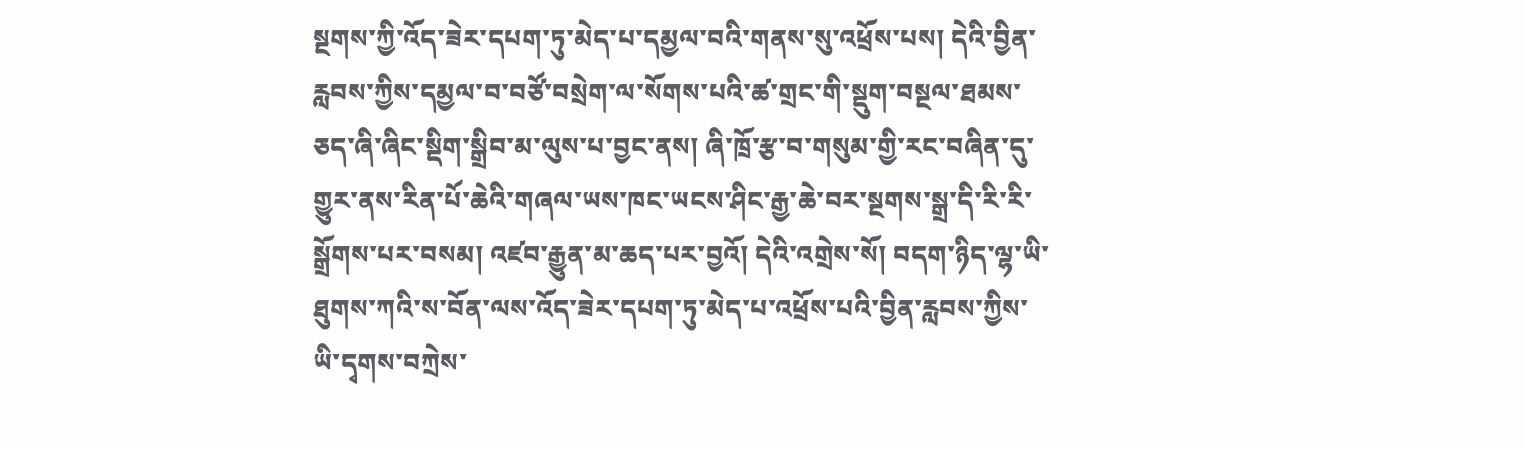སྔགས་ཀྱི་འོད་ཟེར་དཔག་ཏུ་མེད་པ་དམྱལ་བའི་གནས་སུ་འཕྲོས་པས། དེའི་བྱིན་རླབས་ཀྱིས་དམྱལ་བ་བཙོ་བསྲེག་ལ་སོགས་པའི་ཚ་གྲང་གི་སྡུག་བསྔལ་ཐམས་ཅད་ཞི་ཞིང་སྡིག་སྒྲིབ་མ་ལུས་པ་བྱང་ནས། ཞི་ཁྲོ་རྩ་བ་གསུམ་གྱི་རང་བཞིན་དུ་གྱུར་ནས་རིན་པོ་ཆེའི་གཞལ་ཡས་ཁང་ཡངས་ཤིང་རྒྱ་ཆེ་བར་སྔགས་སྒྲ་དི་རི་རི་སྒྲོགས་པར་བསམ། འཛབ་རྒྱུན་མ་ཆད་པར་བྱའོ། དེའི་འགྲེས་སོ། བདག་ཉིད་ལྷ་ཡི་ཐུགས་ཀའི་ས་བོན་ལས་འོད་ཟེར་དཔག་ཏུ་མེད་པ་འཕྲོས་པའི་བྱིན་རླབས་ཀྱིས་ཡི་དྭགས་བཀྲེས་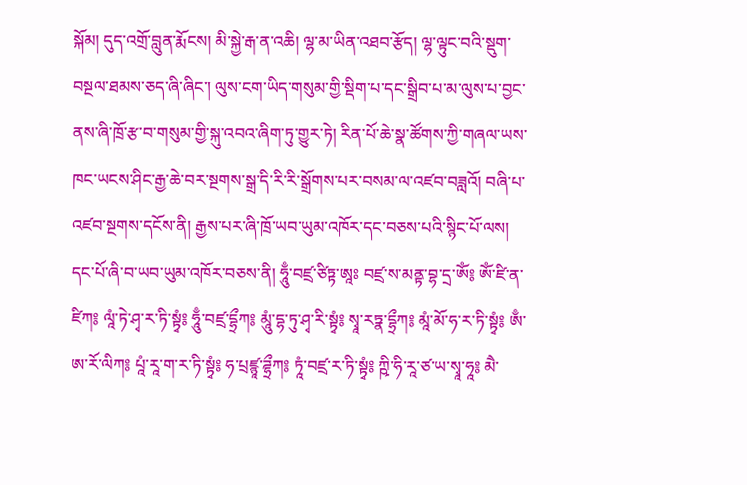སྐོམ། དུད་འགྲོ་བླུན་རྨོངས། མི་སྐྱེ་རྒ་ན་འཆི། ལྷ་མ་ཡིན་འཐབ་རྩོད། ལྷ་ལྟུང་བའི་སྡུག་བསྔལ་ཐམས་ཅད་ཞི་ཞིང་། ལུས་ངག་ཡིད་གསུམ་གྱི་སྡིག་པ་དང་སྒྲིབ་པ་མ་ལུས་པ་བྱང་ནས་ཞི་ཁྲོ་རྩ་བ་གསུམ་གྱི་སྐུ་འབའ་ཞིག་ཏུ་གྱུར་ཏེ། རིན་པོ་ཆེ་སྣ་ཚོགས་ཀྱི་གཞལ་ཡས་ཁང་ཡངས་ཤིང་རྒྱ་ཆེ་བར་སྔགས་སྒྲ་དི་རི་རི་སྒྲོགས་པར་བསམ་ལ་འཛབ་བཟླའོ། བཞི་པ་འཛབ་སྔགས་དངོས་ནི། རྒྱས་པར་ཞི་ཁྲོ་ཡབ་ཡུམ་འཁོར་དང་བཅས་པའི་སྙིང་པོ་ལས། དང་པོ་ཞི་བ་ཡབ་ཡུམ་འཁོར་བཅས་ནི། ཧཱུྃ་བཛྲ་ཙིཏྟ་ཨཱཿ བཛྲ་ས་མནྟ་བྷ་དྲ་ཨོཾ༔ ཨོཾ་ཛི་ན་ཛིཀ༔ ལཱཾ་ཏེ་ཤྭ་ར་ཏི་སྟྭཾ༔ ཧཱུྃ་བཛྲ་དྷྲྀཀ༔ མཱུཾ་དྷ་ཏུ་ཤྭ་རི་སྟྭཾ༔ སྭཱ་རཏྣ་དྷྲྀཀ༔ མཱཾ་མོ་ཧ་ར་ཏི་སྟྭཾ༔ ཨྃ་ཨ་རོ་ལིཀ༔ པཱཾ་རཱ་ག་ར་ཏི་སྟྭཾ༔ ཧ་པྲཛྙཱ་ཌྷྲྀཀ༔ ཏཱཾ་བཛྲ་ར་ཏི་སྟྭཾ༔ ཀྵི་ཧི་རཱ་ཙ་ཡ་སྭཱ་ཧཱ༔ མཻ་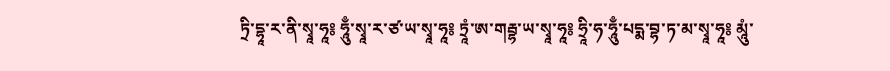ཏྲི་དྷཱ་ར་ནི་སྭཱ་ཧཱ༔ ཧཱུྃ་སྭཱ་ར་ཙ་ཡ་སྭཱ་ཧཱ༔ ཏྲཱཾ་ཨ་གརྦྷ་ཡ་སྭཱ་ཧཱ༔ ཧྲཱི་ཧ་ཧཱུྃ་པདྨ་བྷ་ཏ་མ་སྭཱ་ཧཱ༔ མཱུཾ་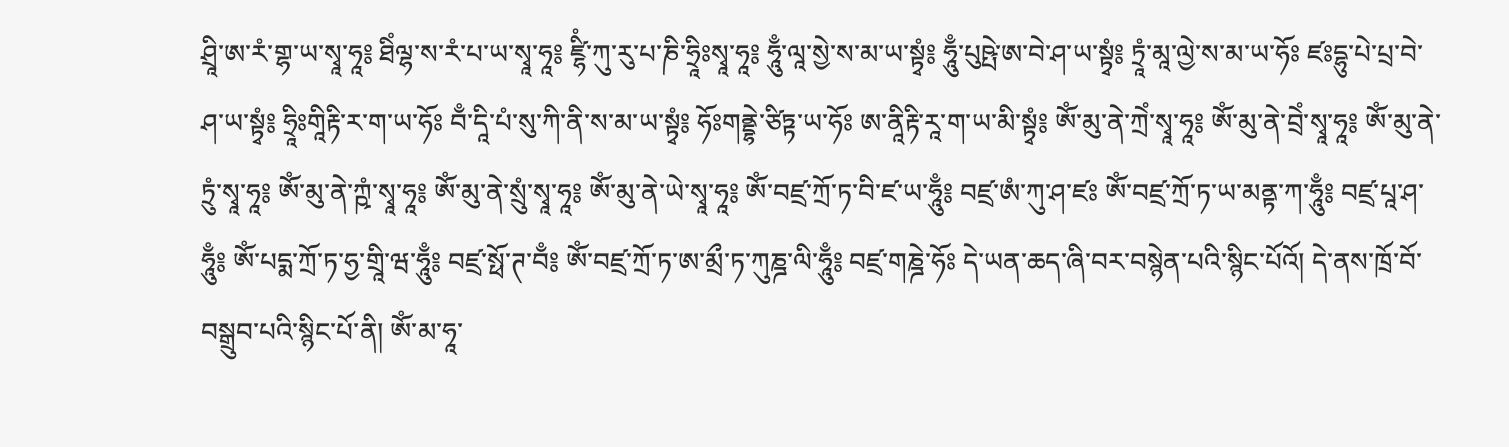ཤྲཱི་ཨ་རཾ་གྷ་ཡ་སྭཱ་ཧཱ༔ ཐིཾལྷ་ས་རཾ་པ་ཡ་སྭཱ་ཧཱ༔ ཛྷིཾ་ཀུ་རུ་པ་ཎི་ཧྲཱིཿསྭཱ་ཧཱ༔ ཧཱུྃ་ལཱ་སྱེ་ས་མ་ཡ་སྟྭཾ༔ ཧཱུྃ་པུཥྤེ་ཨ་བེ་ཤ་ཡ་སྟྭཾ༔ ཏྲཱཾ་མཱ་ལྱེ་ས་མ་ཡ་ཧོཿ ཛཿདྷུ་པེ་པྲ་བེ་ཤ་ཡ་སྟྭཾ༔ ཧྲཱིཿགཱིརྟི་ར་ག་ཡ་ཧོཿ བྃ་དཱི་པཾ་སུ་ཀི་ནི་ས་མ་ཡ་སྟྭཾ༔ ཧོཿགནྡྷེ་ཙིཏྟ་ཡ་ཧོཿ ཨ་ནཱིརྟི་རཱ་ག་ཡ་མི་སྟྭཾ༔ ཨོཾ་མུ་ནེ་ཀྲེཾ་སྭཱ་ཧཱ༔ ཨོཾ་མུ་ནེ་བྲེཾ་སྭཱ་ཧཱ༔ ཨོཾ་མུ་ནེ་ཏྲུཾ་སྭཱ་ཧཱ༔ ཨོཾ་མུ་ནེ་ཀྵཾ་སྭཱ་ཧཱ༔ ཨོཾ་མུ་ནེ་སྲུཾ་སྭཱ་ཧཱ༔ ཨོཾ་མུ་ནེ་ཡེ་སྭཱ་ཧཱ༔ ཨོཾ་བཛྲ་ཀྲོ་ཏ་བི་ཛ་ཡ་ཧཱུྃ༔ བཛྲ་ཨཾ་ཀུ་ཤ་ཛཿ ཨོཾ་བཛྲ་ཀྲོ་ཏ་ཡ་མནྟ་ཀ་ཧཱུྃ༔ བཛྲ་པཱ་ཤ་ཧཱུྃ༔ ཨོཾ་པདྨ་ཀྲོ་ཏ་ཧྱ་གྲཱི་ཝ་ཧཱུྃ༔ བཛྲ་སྥོ་ཊ་བྃ༔ ཨོཾ་བཛྲ་ཀྲོ་ཏ་ཨ་མྲྀ་ཏ་ཀུཎྜ་ལི་ཧཱུྃ༔ བཛྲ་གཎྜེ་ཧོཿ དེ་ཡན་ཆད་ཞི་བར་བསྙེན་པའི་སྙིང་པོའོ། དེ་ནས་ཁྲོ་བོ་བསྒྲུབ་པའི་སྙིང་པོ་ནི། ཨོཾ་མ་ཧཱ་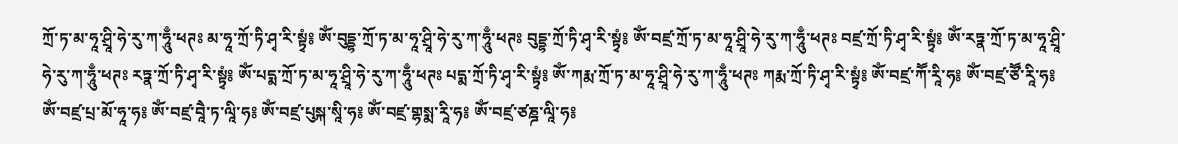ཀྲོ་ཏ་མ་ཧཱ་ཤྲཱི་ཧེ་རུ་ཀ་ཧཱུྃ་ཕཊཿ མ་ཧཱ་ཀྲོ་ཏི་ཤྭ་རི་སྟྭཾ༔ ཨོཾ་བུདྡྷ་ཀྲོ་ཏ་མ་ཧཱ་ཤྲཱི་ཧེ་རུ་ཀ་ཧཱུྃ་ཕཊཿ བུདྡྷ་ཀྲོ་ཏི་ཤྭ་རི་སྟྭཾ༔ ཨོཾ་བཛྲ་ཀྲོ་ཏ་མ་ཧཱ་ཤྲཱི་ཧེ་རུ་ཀ་ཧཱུྃ་ཕཊཿ བཛྲ་ཀྲོ་ཏི་ཤྭ་རི་སྟྭཾ༔ ཨོཾ་རཏྣ་ཀྲོ་ཏ་མ་ཧཱ་ཤྲཱི་ཧེ་རུ་ཀ་ཧཱུྃ་ཕཊཿ རཏྣ་ཀྲོ་ཏི་ཤྭ་རི་སྟྭཾ༔ ཨོཾ་པདྨ་ཀྲོ་ཏ་མ་ཧཱ་ཤྲཱི་ཧེ་རུ་ཀ་ཧཱུྃ་ཕཊཿ པདྨ་ཀྲོ་ཏི་ཤྭ་རི་སྟྭཾ༔ ཨོཾ་ཀརྨ་ཀྲོ་ཏ་མ་ཧཱ་ཤྲཱི་ཧེ་རུ་ཀ་ཧཱུྃ་ཕཊཿ ཀརྨ་ཀྲོ་ཏི་ཤྭ་རི་སྟྭཾ༔ ཨོཾ་བཛྲ་ཀཽ་རཱི་ཧ༔ ཨོཾ་བཛྲ་ཙཽ་རཱི་ཧ༔ ཨོཾ་བཛྲ་པྲ་མོ་ཧཱ་ཧ༔ ཨོཾ་བཛྲ་བཱཻ་ཏ་ལཱི་ཧ༔ ཨོཾ་བཛྲ་པུསྐ་སཱི་ཧ༔ ཨོཾ་བཛྲ་གྷསྨ་རཱི་ཧ༔ ཨོཾ་བཛྲ་ཙཎྜ་ལཱི་ཧ༔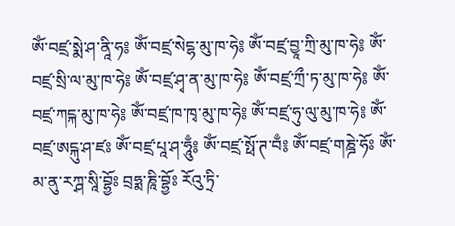ཨོཾ་བཛྲ་སྨེ་ཤ་ནཱི་ཧ༔ ཨོཾ་བཛྲ་སེངྷ་མུ་ཁ་ཧེ༔ ཨོཾ་བཛྲ་བྱཱ་ཀྲི་མུ་ཁ་ཧེ༔ ཨོཾ་བཛྲ་སྲི་ལ་མུ་ཁ་ཧེ༔ ཨོཾ་བཛྲ་ཤྭ་ན་མུ་ཁ་ཧེ༔ ཨོཾ་བཛྲ་ཀྲྀ་ཏ་མུ་ཁ་ཧེ༔ ཨོཾ་བཛྲ་ཀངྐ་མུ་ཁ་ཧེ༔ ཨོཾ་བཛྲ་ཁ་ཁྭ་མུ་ཁ་ཧེ༔ ཨོཾ་བཛྲ་ཧུ་ལུ་མུ་ཁ་ཧེ༔ ཨོཾ་བཛྲ་ཨངྐུ་ཤ་ཛཿ ཨོཾ་བཛྲ་པཱ་ཤ་ཧཱུྃ༔ ཨོཾ་བཛྲ་སྥོ་ཊ་བྃ༔ ཨོཾ་བཛྲ་གཎྜེ་ཧོཿ ཨོཾ་མ་ནུ་རཀྴ་སཱི་བྷྱོཿ བྲཧྨ་ཎཱི་བྷྱོཿ རོའུ་ཏྲི་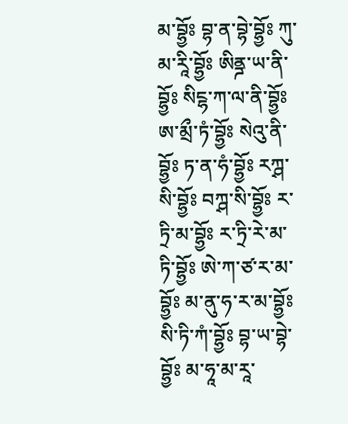མ་བྷྱོཿ བྷ་ན་བྷེ་བྷྱོཿ ཀུ་མ་རཱི་བྷྱོཿ ཨིནྜ་ཡ་ནི་བྷྱོཿ སིངྷ་ཀ་ལ་ནི་བྷྱོཿ ཨ་མྲྀ་ཏཾ་བྷྱོཿ སེའུ་ནི་བྷྱོཿ ཏ་ན་ཧཾ་བྷྱོཿ རཀྴ་སི་བྷྱོཿ བཀྴ་སི་བྷྱོཿ ར་ཏྲི་མ་བྷྱོཿ ར་ཏྲི་རེ་མ་ཏི་བྷྱོཿ ཨེ་ཀ་ཙ་ར་མ་བྷྱོཿ མ་ནུ་ཧ་ར་མ་བྷྱོཿ སི་ཏི་ཀཾ་བྷྱོཿ བྷ་ཡ་བྷེ་བྷྱོཿ མ་ཧཱ་མ་རཱ་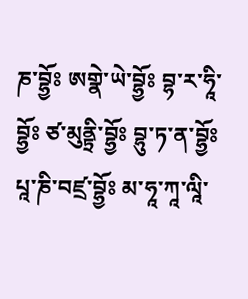ཎ་བྷྱོཿ ཨགྣེ་ཡེ་བྷྱོཿ བྷ་ར་ཧཱི་བྷྱོཿ ཙ་མུནྟྲི་བྷྱོཿ བྷུ་ཏ་ན་བྷྱོཿ པཱ་ཎི་བཛྲ་བྷྱོཿ མ་ཧཱ་ཀཱ་ལཱི་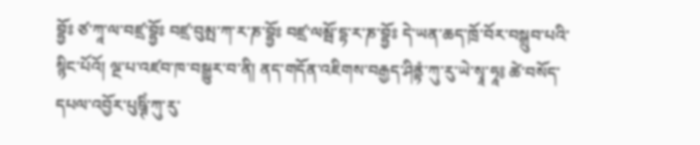བྷྱོཿ ཙ་ཀཱ་ལ་བཛྲ་བྷྱོཿ བཛྲ་བུམྤ་ཀ་ར་ཎ་བྷྱོཿ བཛྲ་ལམྦོ་དྷ་ར་ཎ་བྷྱོཿ དེ་ཡན་ཆད་ཁྲོ་བོར་བསྒྲུབ་པའི་སྙིང་པོའོ། ལྔ་པ་འཛབ་ཁ་བསྒྱུར་བ་ནི། ནད་གདོན་འཇིགས་བརྒྱད་ཤིནྟཾ་ཀུ་རུ་ཡེ་སྭཱ་ཧཱ༔ ཚེ་བསོད་དཔལ་འབྱོར་པུཥྚིཾ་ཀུ་རུ་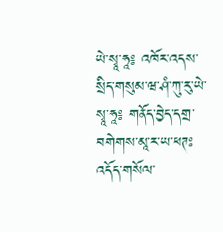ཡེ་སྭཱ་ཧཱ༔ འཁོར་འདས་སྲིད་གསུམ་ཝ་ཤཾ་ཀུ་རུ་ཡེ་སྭཱ་ཧཱ༔ གནོད་བྱེད་དགྲ་བགེགས་མཱ་ར་ཡ་ཕཊཿ འདོད་གསོལ་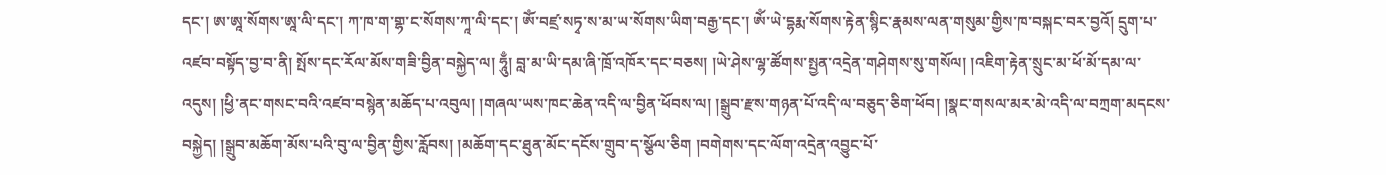དང་། ཨ་ཨཱ་སོགས་ཨཱ་ལི་དང་། ཀ་ཁ་ག་གྷ་ང་སོགས་ཀཱ་ལི་དང་། ཨོཾ་བཛྲ་སཏྭ་ས་མ་ཡ་སོགས་ཡིག་བརྒྱ་དང་། ཨོཾ་ཡེ་དྷརྨ་སོགས་རྟེན་སྙིང་རྣམས་ལན་གསུམ་གྱིས་ཁ་བསྐང་བར་བྱའོ། དྲུག་པ་འཛབ་བསྟོད་བྱ་བ་ནི། སྤོས་དང་རོལ་མོས་གཟི་བྱིན་བསྐྱེད་ལ། ཧཱུྃ། བླ་མ་ཡི་དམ་ཞི་ཁྲོ་འཁོར་དང་བཅས། །ཡེ་ཤེས་ལྷ་ཚོགས་སྤྱན་འདྲེན་གཤེགས་སུ་གསོལ། །འཇིག་རྟེན་སྲུང་མ་ཕོ་མོ་དམ་ལ་འདུས། །ཕྱི་ནང་གསང་བའི་འཛབ་བསྙེན་མཆོད་པ་འབུལ། །གཞལ་ཡས་ཁང་ཆེན་འདི་ལ་བྱིན་ཕོབས་ལ། །སྒྲུབ་རྫས་གཉན་པོ་འདི་ལ་བཅུད་ཅིག་ཕོབ། །སྣང་གསལ་མར་མེ་འདི་ལ་བཀྲག་མདངས་བསྐྱེད། །སྒྲུབ་མཆོག་མོས་པའི་བུ་ལ་བྱིན་གྱིས་རློབས། །མཆོག་དང་ཐུན་མོང་དངོས་གྲུབ་ད་སྩོལ་ཅིག །བགེགས་དང་ལོག་འདྲེན་འབྱུང་པོ་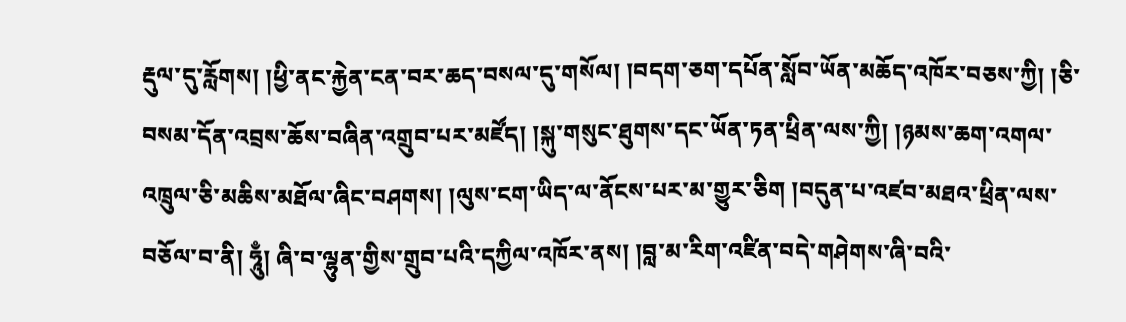རྡུལ་དུ་རློགས། །ཕྱི་ནང་རྐྱེན་ངན་བར་ཆད་བསལ་དུ་གསོལ། །བདག་ཅག་དཔོན་སློབ་ཡོན་མཆོད་འཁོར་བཅས་ཀྱི། །ཅི་བསམ་དོན་འབྲས་ཆོས་བཞིན་འགྲུབ་པར་མཛོད། །སྐུ་གསུང་ཐུགས་དང་ཡོན་ཏན་ཕྲིན་ལས་ཀྱི། །ཉམས་ཆག་འགལ་འཁྲུལ་ཅི་མཆིས་མཐོལ་ཞིང་བཤགས། །ལུས་ངག་ཡིད་ལ་ནོངས་པར་མ་གྱུར་ཅིག །བདུན་པ་འཛབ་མཐའ་ཕྲིན་ལས་བཅོལ་བ་ནི། ཧཱུྃ། ཞི་བ་ལྷུན་གྱིས་གྲུབ་པའི་དཀྱིལ་འཁོར་ནས། །བླ་མ་རིག་འཛིན་བདེ་གཤེགས་ཞི་བའི་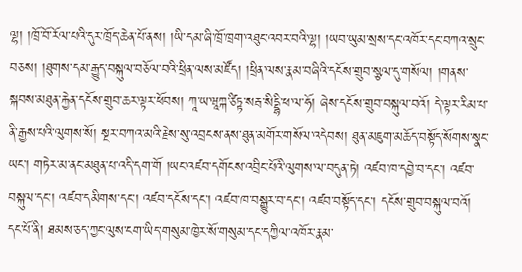ལྷ། །ཁྲོ་བོ་རོལ་པའི་དུར་ཁྲོད་ཆེན་པོ་ནས། །ཡི་དམ་ཞི་ཁྲོ་ཁྲག་འཐུང་འབར་བའི་ལྷ། །ཡབ་ཡུམ་སྲས་དང་འཁོར་དང་བཀའ་སྲུང་བཅས། །ཐུགས་དམ་རྒྱུད་བསྐུལ་བཅོལ་བའི་ཕྲིན་ལས་མཛོད། །ཕྲིན་ལས་རྣམ་བཞིའི་དངོས་གྲུབ་སྩལ་དུ་གསོལ། །གནས་སྐབས་མཐུན་རྐྱེན་དངོས་གྲུབ་ཆར་ལྟར་ཕོབས། ཀཱ་ཡ་ཝཱཀྐ་ཙིཏྟ་སརྦ་སིདྡྷི་ཕ་ལ་ཧོ། ཞེས་དངོས་གྲུབ་བསྐུལ་བའོ། དེ་ལྟར་རིམ་པ་ནི་རྒྱས་པའི་ལུགས་སོ། སྔར་བཀའ་མའི་རྗེས་སུ་འབྲངས་ནས་ཐུན་མགོར་གསོལ་འདེབས། ཐུན་མཇུག་མཆོད་བསྟོད་སོགས་སྣང་ཡང་། གཏེར་མ་ནང་མཐུན་པ་འདི་དག་གོ །ཡང་འཛབ་དགོངས་འབྲིང་པོའི་ལུགས་ལ་བདུན་ཏེ། འཛབ་ཁ་དབྱེ་བ་དང་། འཛབ་བསྐུལ་དང་། འཛབ་དམིགས་དང་། འཛབ་དངོས་དང་། འཛབ་ཁ་བསྒྱུར་བ་དང་། འཛབ་བསྟོད་དང་། དངོས་གྲུབ་བསྐུལ་བའོ། དང་པོ་ནི། ཐམས་ཅད་ཀྱང་ལུས་ངག་ཡིད་གསུམ་ཁྱེར་སོ་གསུམ་དང་དཀྱིལ་འཁོར་རྣམ་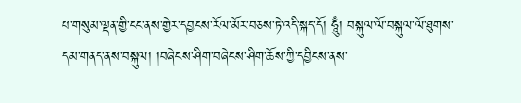པ་གསུམ་ལྡན་གྱི་ངང་ནས་གྱེར་དབྱངས་རོལ་མོར་བཅས་ཏེ་འདི་སྐད་དོ། ཧཱུྃ། བསྐུལ་ལོ་བསྐུལ་ལོ་ཐུགས་དམ་གནད་ནས་བསྐུལ། །བཞེངས་ཤིག་བཞེངས་ཤིག་ཆོས་ཀྱི་དབྱིངས་ནས་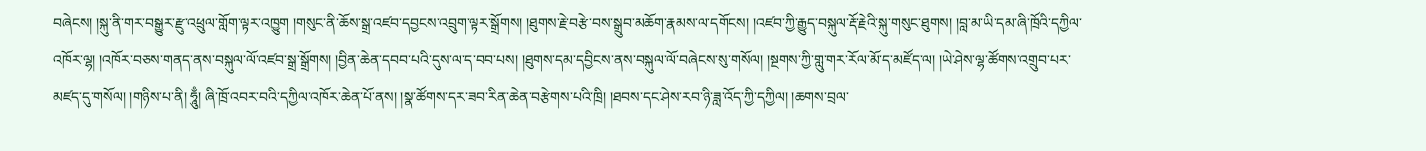བཞེངས། །སྐུ་ནི་གར་བསྒྱུར་རྫུ་འཕྲུལ་གློག་ལྟར་འཁྱུག །གསུང་ནི་ཆོས་སྒྲ་འཛབ་དབྱངས་འབྲུག་ལྟར་སྒྲོགས། །ཐུགས་རྗེ་བརྩེ་བས་སྒྲུབ་མཆོག་རྣམས་ལ་དགོངས། །འཛབ་ཀྱི་རྒྱུད་བསྐུལ་རྡོ་རྗེའི་སྐུ་གསུང་ཐུགས། །བླ་མ་ཡི་དམ་ཞི་ཁྲོའི་དཀྱིལ་འཁོར་ལྷ། །འཁོར་བཅས་གནད་ནས་བསྐུལ་ལོ་འཛབ་སྒྲ་སྒྲོགས། །བྱིན་ཆེན་དབབ་པའི་དུས་ལ་ད་བབ་པས། །ཐུགས་དམ་དབྱིངས་ནས་བསྐུལ་ལོ་བཞེངས་སུ་གསོལ། །སྔགས་ཀྱི་གླུ་གར་རོལ་མོ་ད་མཛོད་ལ། །ཡེ་ཤེས་ལྷ་ཚོགས་འགྲུབ་པར་མཛད་དུ་གསོལ། །གཉིས་པ་ནི། ཧཱུྃ། ཞི་ཁྲོ་འབར་བའི་དཀྱིལ་འཁོར་ཆེན་པོ་ནས། །སྣ་ཚོགས་དར་ཟབ་རིན་ཆེན་བརྩེགས་པའི་ཁྲི། །ཐབས་དང་ཤེས་རབ་ཉི་ཟླ་འོད་ཀྱི་དཀྱིལ། །ཆགས་བྲལ་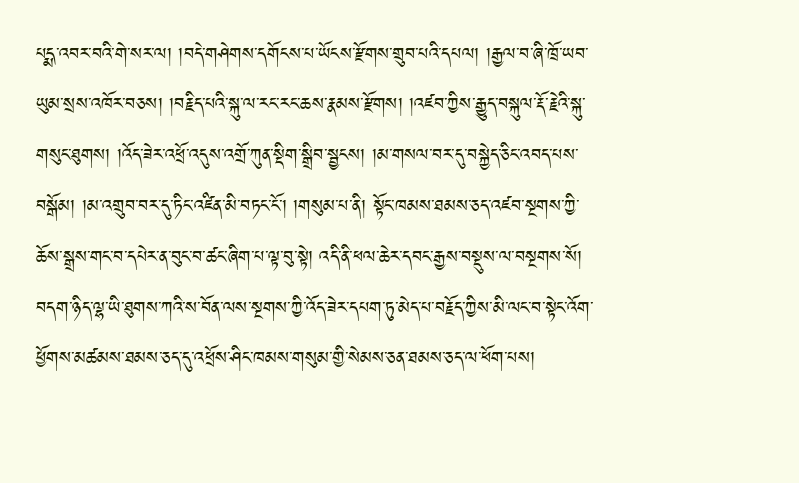པདྨ་འབར་བའི་གེ་སར་ལ། །བདེ་གཤེགས་དགོངས་པ་ཡོངས་རྫོགས་གྲུབ་པའི་དཔལ། །རྒྱལ་བ་ཞི་ཁྲོ་ཡབ་ཡུམ་སྲས་འཁོར་བཅས། །བརྗིད་པའི་སྐུ་ལ་རང་རང་ཆས་རྣམས་རྫོགས། །འཛབ་ཀྱིས་རྒྱུད་བསྐུལ་རྡོ་རྗེའི་སྐུ་གསུང་ཐུགས། །འོད་ཟེར་འཕྲོ་འདུས་འགྲོ་ཀུན་སྡིག་སྒྲིབ་སྦྱངས། །མ་གསལ་བར་དུ་བསྐྱེད་ཅིང་འབད་པས་བསྒོམ། །མ་འགྲུབ་བར་དུ་ཏིང་འཛིན་མི་བཏང་ངོ་། །གསུམ་པ་ནི། སྟོང་ཁམས་ཐམས་ཅད་འཛབ་སྔགས་ཀྱི་ཆོས་སྒྲས་གང་བ་དཔེར་ན་བུང་བ་ཚང་ཞིག་པ་ལྟ་བུ་སྟེ། འདི་ནི་ཕལ་ཆེར་དབང་རྒྱས་བསྡུས་ལ་བསྔགས་སོ། བདག་ཉིད་ལྷ་ཡི་ཐུགས་ཀའི་ས་བོན་ལས་སྔགས་ཀྱི་འོད་ཟེར་དཔག་ཏུ་མེད་པ་བརྗོད་ཀྱིས་མི་ལང་བ་སྟེང་འོག་ཕྱོགས་མཚམས་ཐམས་ཅད་དུ་འཕྲོས་ཤིང་ཁམས་གསུམ་གྱི་སེམས་ཅན་ཐམས་ཅད་ལ་ཕོག་པས།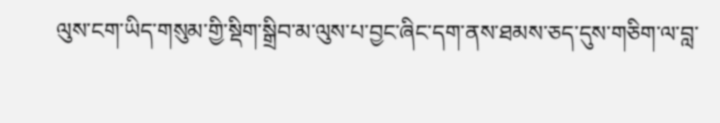ལུས་ངག་ཡིད་གསུམ་གྱི་སྡིག་སྒྲིབ་མ་ལུས་པ་བྱང་ཞིང་དག་ནས་ཐམས་ཅད་དུས་གཅིག་ལ་བླ་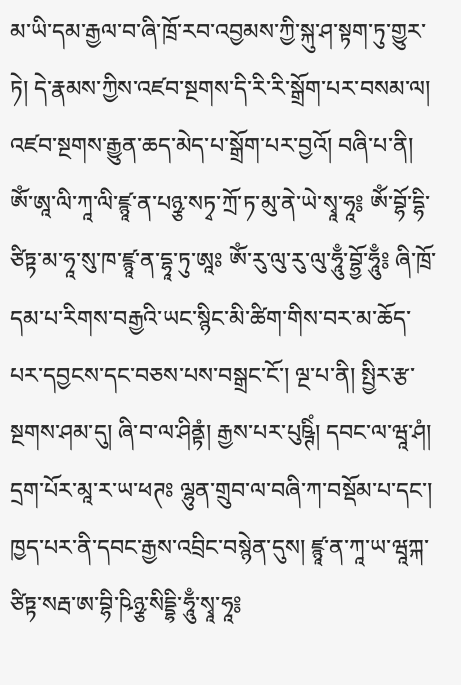མ་ཡི་དམ་རྒྱལ་བ་ཞི་ཁྲོ་རབ་འབྱམས་ཀྱི་སྐུ་ཤ་སྟག་ཏུ་གྱུར་ཏེ། དེ་རྣམས་ཀྱིས་འཛབ་སྔགས་དི་རི་རི་སྒྲོག་པར་བསམ་ལ། འཛབ་སྔགས་རྒྱུན་ཆད་མེད་པ་སྒྲོག་པར་བྱའོ། བཞི་པ་ནི། ཨོཾ་ཨཱ་ལི་ཀཱ་ལི་ཛྙཱ་ན་པཉྩ་སཏྭ་ཀྲོ་ཏ་མུ་ནེ་ཡེ་སྭཱ་ཧཱ༔ ཨོཾ་བྷོ་དྷི་ཙིཏྟ་མ་ཧཱ་སུ་ཁ་ཛྙཱ་ན་དྷཱ་ཏུ་ཨཱཿ ཨོཾ་རུ་ལུ་རུ་ལུ་ཧཱུྃ་བྷྱོ་ཧཱུྃ༔ ཞི་ཁྲོ་དམ་པ་རིགས་བརྒྱའི་ཡང་སྙིང་མི་ཚིག་གིས་བར་མ་ཆོད་པར་དབྱངས་དང་བཅས་པས་བསྒྲང་ངོ་། ལྔ་པ་ནི། སྤྱིར་རྩ་སྔགས་ཤམ་དུ། ཞི་བ་ལ་ཤིནྟཾ། རྒྱས་པར་པུཥྚིཾ། དབང་ལ་ཝཱ་ཤཾ། དྲག་པོར་མཱ་ར་ཡ་ཕཊཿ ལྷུན་གྲུབ་ལ་བཞི་ཀ་བསྡོམ་པ་དང་། ཁྱད་པར་ནི་དབང་རྒྱས་འབྲིང་བསྙེན་དུས། ཛྙཱ་ན་ཀཱ་ཡ་ཝཱཀྐ་ཙིཏྟ་སརྦ་ཨ་བྷི་ཥིཉྩ་སིདྡྷི་ཧཱུྃ་སྭཱ་ཧཱ༔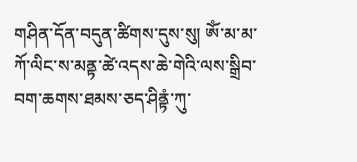གཤིན་དོན་བདུན་ཚིགས་དུས་སུ། ཨོཾ་མ་མ་ཀོ་ལིང་ས་མནྟ་ཚེ་འདས་ཆེ་གེའི་ལས་སྒྲིབ་བག་ཆགས་ཐམས་ཅད་ཤིནྟཾ་ཀུ་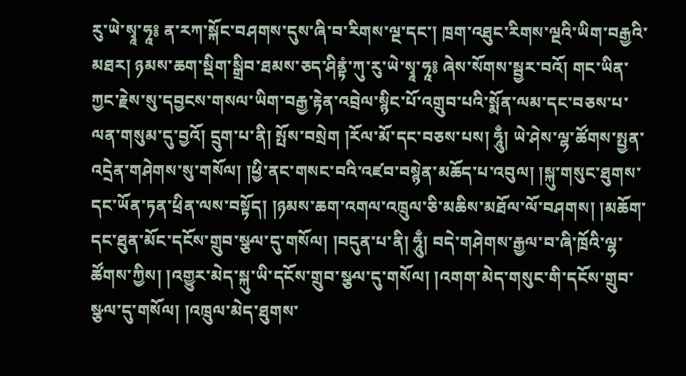རུ་ཡེ་སྭཱ་ཧཱ༔ ན་རཀ་སྐོང་བཤགས་དུས་ཞི་བ་རིགས་ལྔ་དང་། ཁྲག་འཐུང་རིགས་ལྔའི་ཡིག་བརྒྱའི་མཐར། ཉམས་ཆག་སྡིག་སྒྲིབ་ཐམས་ཅད་ཤིནྟཾ་ཀུ་རུ་ཡེ་སྭཱ་ཧཱ༔ ཞེས་སོགས་སྦྱར་བའོ། གང་ཡིན་ཀྱང་རྗེས་སུ་དབྱངས་གསལ་ཡིག་བརྒྱ་རྟེན་འབྲེལ་སྙིང་པོ་འགྲུབ་པའི་སྨོན་ལམ་དང་བཅས་པ་ལན་གསུམ་དུ་བྱའོ། དྲུག་པ་ནི། སྤོས་བསྲེག །རོལ་མོ་དང་བཅས་པས། ཧཱུྃ། ཡེ་ཤེས་ལྷ་ཚོགས་སྤྱན་འདྲེན་གཤེགས་སུ་གསོལ། །ཕྱི་ནང་གསང་བའི་འཛབ་བསྙེན་མཆོད་པ་འབུལ། །སྐུ་གསུང་ཐུགས་དང་ཡོན་ཏན་ཕྲིན་ལས་བསྟོད། །ཉམས་ཆག་འགལ་འཁྲུལ་ཅི་མཆིས་མཐོལ་ལོ་བཤགས། །མཆོག་དང་ཐུན་མོང་དངོས་གྲུབ་སྩལ་དུ་གསོལ། །བདུན་པ་ནི། ཧཱུྃ། བདེ་གཤེགས་རྒྱལ་བ་ཞི་ཁྲོའི་ལྷ་ཚོགས་ཀྱིས། །འགྱུར་མེད་སྐུ་ཡི་དངོས་གྲུབ་སྩལ་དུ་གསོལ། །འགག་མེད་གསུང་གི་དངོས་གྲུབ་སྩལ་དུ་གསོལ། །འཁྲུལ་མེད་ཐུགས་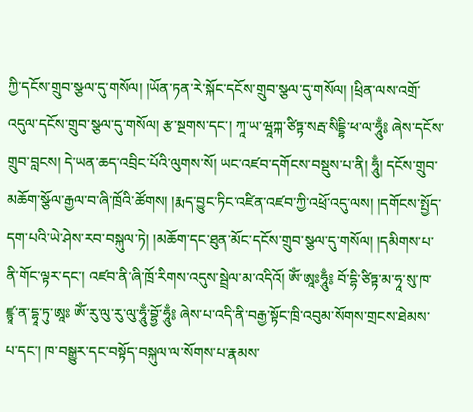ཀྱི་དངོས་གྲུབ་སྩལ་དུ་གསོལ། །ཡོན་ཏན་རེ་སྐོང་དངོས་གྲུབ་སྩལ་དུ་གསོལ། །ཕྲིན་ལས་འགྲོ་འདུལ་དངོས་གྲུབ་སྩལ་དུ་གསོལ། རྩ་སྔགས་དང་། ཀཱ་ཡ་ཝཱཀྐ་ཙིཏྟ་སརྦ་སིདྡྷི་ཕ་ལ་ཧཱུྃ༔ ཞེས་དངོས་གྲུབ་བླངས། དེ་ཡན་ཆད་འབྲིང་པོའི་ལུགས་སོ། ཡང་འཛབ་དགོངས་བསྡུས་པ་ནི། ཧཱུྃ། དངོས་གྲུབ་མཆོག་སྩོལ་རྒྱལ་བ་ཞི་ཁྲོའི་ཚོགས། །རྨད་བྱུང་ཏིང་འཛིན་འཛབ་ཀྱི་འཕྲོ་འདུ་ལས། །དགོངས་སྤྱོད་དག་པའི་ཡེ་ཤེས་རབ་བསྐུལ་ཏེ། །མཆོག་དང་ཐུན་མོང་དངོས་གྲུབ་སྩལ་དུ་གསོལ། །དམིགས་པ་ནི་གོང་ལྟར་དང་། འཛབ་ནི་ཞི་ཁྲོ་རིགས་འདུས་སྦྲེལ་མ་འདིའོ། ཨོཾ་ཨཱཿཧཱུྃ༔ བོ་དྷི་ཙིཏྟ་མ་ཧཱ་སུ་ཁ་ཛྙཱ་ན་དྷཱ་ཏུ་ཨཱཿ ཨོཾ་རུ་ལུ་རུ་ལུ་ཧཱུྃ་བྷྱོ་ཧཱུྃ༔ ཞེས་པ་འདི་ནི་བརྒྱ་སྟོང་ཁྲི་འབུམ་སོགས་གྲངས་ཐེམས་པ་དང་། ཁ་བསྒྱུར་དང་བསྟོད་བསྐུལ་ལ་སོགས་པ་རྣམས་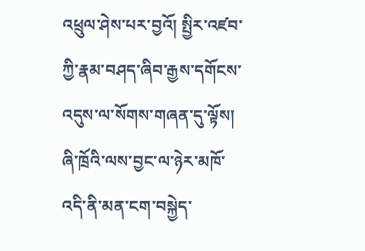འཕྲུལ་ཤེས་པར་བྱའོ། སྤྱིར་འཛབ་ཀྱི་རྣམ་བཤད་ཞིབ་རྒྱས་དགོངས་འདུས་ལ་སོགས་གཞན་དུ་ལྟོས། ཞི་ཁྲོའི་ལས་བྱང་ལ་ཉེར་མཁོ་འདི་ནི་མན་ངག་བསྐྱེད་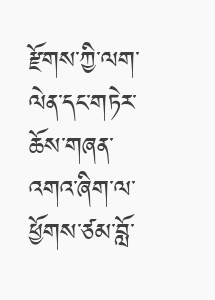རྫོགས་ཀྱི་ལག་ལེན་དང་གཏེར་ཆོས་གཞན་འགའ་ཞིག་ལ་ཕྱོགས་ཙམ་བློ་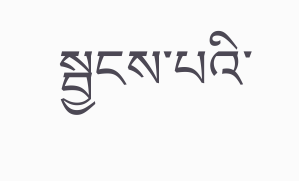སྦྱངས་པའི་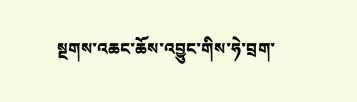སྔགས་འཆང་ཆོས་འབྱུང་གིས་ཧེ་བྲག་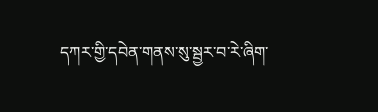དཀར་གྱི་དབེན་གནས་སུ་སྦྱར་བ་རེ་ཞིག་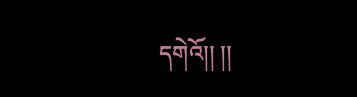དགེའོ།། །།